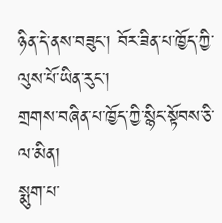ཉིན་དེ་ནས་བཟུང་། བོར་ཟིན་པ་ཁྱོད་ཀྱི་ལུས་པོ་ཡིན་རུང་།
གྲགས་བཞིན་པ་ཁྱོད་ཀྱི་སྙིང་སྟོབས་ཅི་ལ་མིན།
སྨུག་པ་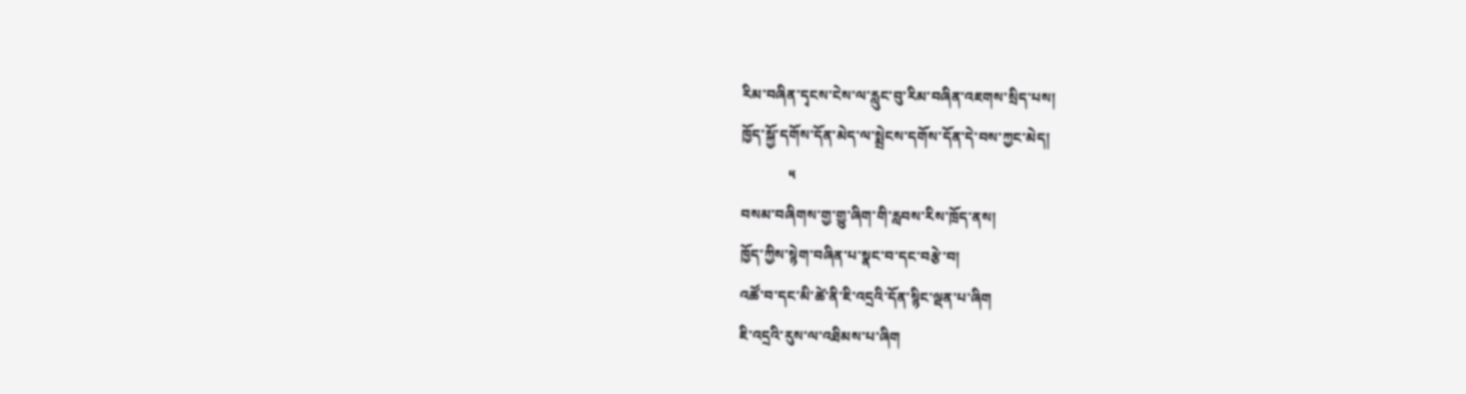རིམ་བཞིན་དྭངས་ངེས་ལ་རླུང་བུ་རིམ་བཞིན་འཇགས་སྲིད་པས།
ཁྱོད་སྐྱོ་དགོས་དོན་མེད་ལ་སྨྲེངས་དགོས་དོན་དེ་བས་ཀྱང་མེད།
             ༥
བསམ་བཞིགས་གྱ་གྱུ་ཞིག་གི་རླབས་རིས་ཁྲོད་ནས།
ཁྱོད་ཀྱིས་སྙེག་བཞིན་པ་སྣང་བ་དང་བརྩེ་བ།
འཚོ་བ་དང་མི་ཚེ་ནི་ཇི་འདྲའི་དོན་སྙིང་ལྡན་པ་ཞིག
ཇི་འདྲའི་རུས་ལ་འཐིམས་པ་ཞིག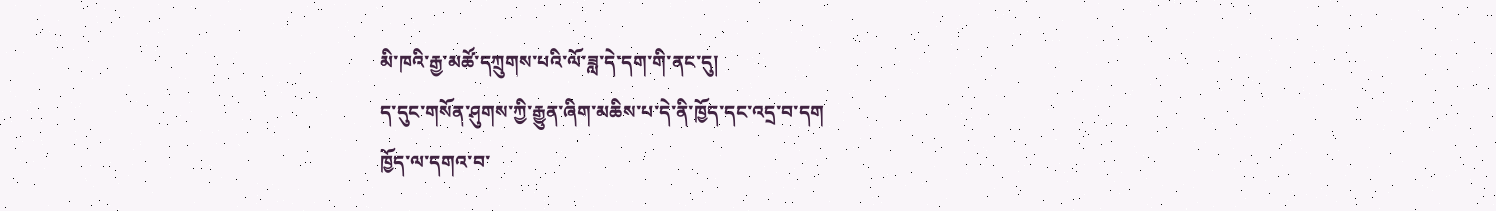མི་ཁའི་རྒྱ་མཚོ་དཀྲུགས་པའི་ལོ་ཟླ་དེ་དག་གི་ནང་དུ།
ད་དུང་གསོན་ཤུགས་ཀྱི་རྒྱུན་ཞིག་མཆིས་པ་དེ་ནི་ཁྱོད་དང་འདྲ་བ་དག
ཁྱོད་ལ་དགའ་བ་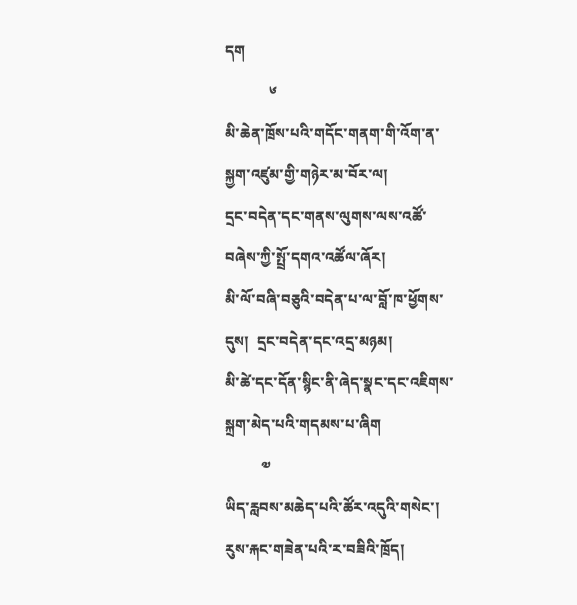དག
            ༦
མི་ཆེན་ཁྲོས་པའི་གདོང་གནག་གི་འོག་ན་སྐྱག་འཛུམ་གྱི་གཉེར་མ་བོར་ལ།
དྲང་བདེན་དང་གནས་ལུགས་ལས་འཚོ་བཞེས་ཀྱི་སྤྲོ་དགའ་འཚོལ་ཞོར།
མི་ལོ་བཞི་བཅུའི་བདེན་པ་ལ་བློ་ཁ་ཕྱོགས་དུས།  དྲང་བདེན་དང་འདྲ་མཉམ།
མི་ཚེ་དང་དོན་སྙིང་ནི་ཞེད་སྣང་དང་འཇིགས་སྐྲག་མེད་པའི་གདམས་པ་ཞིག
          ༧
ཡིད་རླབས་མཆེད་པའི་ཚོར་འདུའི་གསེང་།
རུས་རྐང་གཟེན་པའི་ར་བཟིའི་ཁྲོད།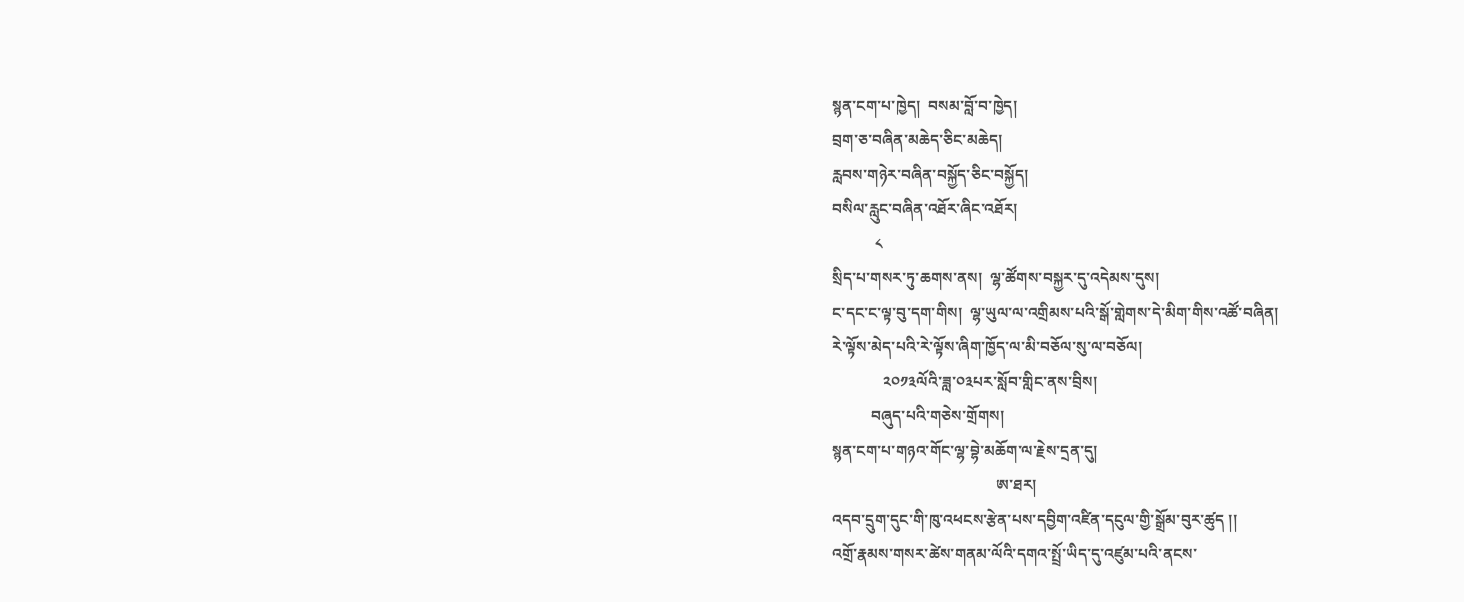སྙན་ངག་པ་ཁྱེད།  བསམ་བློ་བ་ཁྱེད།
བྲག་ཅ་བཞིན་མཆེད་ཅིང་མཆེད།
རླབས་གཉེར་བཞིན་བསྐྱོད་ཅིང་བསྐྱོད།
བསིལ་རླུང་བཞིན་འཐོར་ཞིང་འཐོར།
           ༨
སྲིད་པ་གསར་ཏུ་ཆགས་ནས།  ལྷ་ཚོགས་བསྐྱར་དུ་འདེམས་དུས།
ང་དང་ང་ལྟ་བུ་དག་གིས།  ལྷ་ཡུལ་ལ་འགྲིམས་པའི་སྒོ་གླེགས་དེ་མིག་གིས་འཚོ་བཞིན།
རེ་ལྟོས་མེད་པའི་རེ་ལྟོས་ཞིག་ཁྱོད་ལ་མི་བཅོལ་སུ་ལ་བཅོལ།
             ༢༠༡༣ལོའི་ཟླ་༠༣པར་སློབ་གླིང་ནས་བྲིས།
          བཞུད་པའི་གཅེས་གྲོགས།
སྙན་ངག་པ་གཉའ་གོང་ལྷ་བྷེ་མཆོག་ལ་རྗེས་དྲན་དུ།
                                          ཨ་ཐར།
འདབ་དྲུག་དུང་གི་ཁུ་འཕངས་རྩེན་པས་དབྱིག་འཛིན་དངུལ་གྱི་སྒྲོམ་བུར་ཚུད །།
འགྲོ་རྣམས་གསར་ཚེས་གནམ་ལོའི་དགའ་སྤྲོ་ཡིད་དུ་འཛུམ་པའི་ནངས་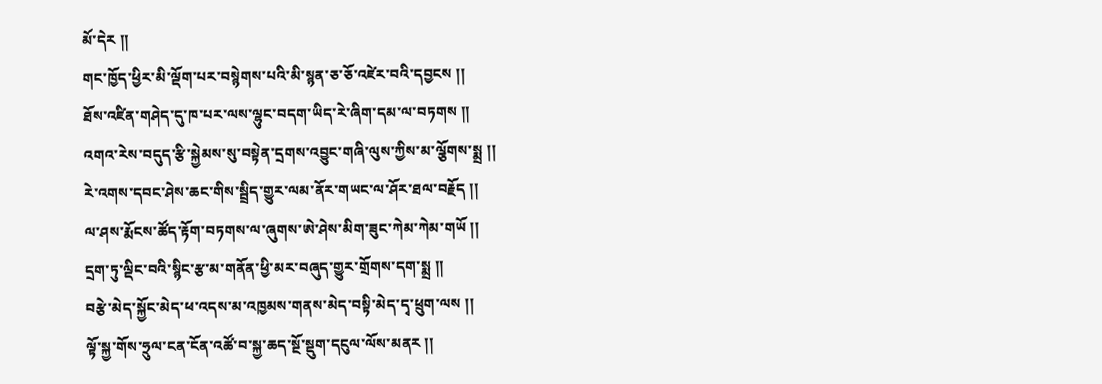མོ་དེར །།
གང་ཁྱོད་ཕྱིར་མི་ལྡོག་པར་བསྙེགས་པའི་མི་སྙན་ཅ་ཅོ་འཛེར་བའི་དབྱངས །།
ཐོས་འཛིན་གཤེད་དུ་ཁ་པར་ལས་ལྷུང་བདག་ཡིད་རེ་ཞིག་དམ་ལ་བཏགས །།
འགའ་རེས་བདུད་རྩི་སྐྱེམས་སུ་བསྟེན་དྲགས་འབྱུང་གཞི་ལུས་ཀྱིས་མ་ལྕོགས་སྨྲ །།
རེ་འགས་དབང་ཤེས་ཆང་གིས་སྦྲིད་གྱུར་ལམ་ནོར་གཡང་ལ་ཤོར་ཐལ་བརྗོད །།
ལ་ཤས་རྨོངས་ཚོད་རྟོག་བཏགས་ལ་ཞུགས་ཨེ་ཤེས་མིག་ཟུང་ཀེམ་ཀེམ་གཡོ །།
དྲག་ཏུ་ལྡིང་བའི་སྙིང་རྩ་མ་གནོན་ཕྱི་མར་བཞུད་གྱུར་གྲོགས་དག་སྨྲ །།
བརྩེ་མེད་སྐྱོང་མེད་ཕ་འདས་མ་འཁྱམས་གནས་མེད་བསྟི་མེད་དྭ་ཕྲུག་ལས །།
ལྟོ་སྐྱ་གོས་ཧྲུལ་ངན་ངོན་འཚོ་བ་སྐྱ་ཆད་སྔོ་སྡུག་དངུལ་ལོས་མནར །།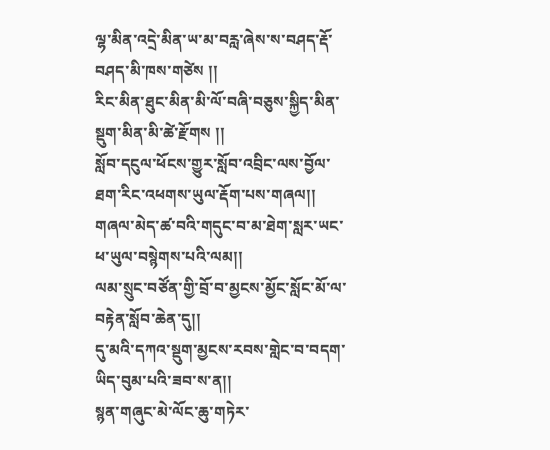ལྷ་མིན་འདྲེ་མིན་ཡ་མ་བརླ་ཞེས་ས་བཤད་རྡོ་བཤད་མི་ཁས་གཙེས །།
རིང་མིན་ཐུང་མིན་མི་ལོ་བཞི་བཅུས་སྐྱིད་མིན་སྡུག་མིན་མི་ཚེ་རྫོགས །།
སློབ་དངུལ་ཕོངས་གྱུར་སློབ་འབྲིང་ལས་བྱོལ་ཐག་རིང་འཕགས་ཡུལ་རྡོག་པས་གཞལ།།
གཞལ་མེད་ཚ་བའི་གདུང་བ་མ་ཐེག་སླར་ཡང་ཕ་ཡུལ་བསྙེགས་པའི་ལམ།།
ལམ་སྲུང་བཙོན་གྱི་བྲོ་བ་མྱངས་མྱོང་སློང་མོ་ལ་བརྟེན་སློབ་ཆེན་དུ།།
དུ་མའི་དཀའ་སྡུག་མྱངས་རབས་གླེང་བ་བདག་ཡིད་བུམ་པའི་ཟབ་ས་ན།།
སྙན་གཞུང་མེ་ལོང་ཆུ་གཏེར་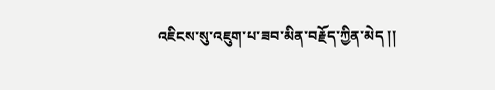འཇིངས་སུ་འཇུག་པ་ཟབ་མིན་བརྗོད་ཀྱིན་མེད །།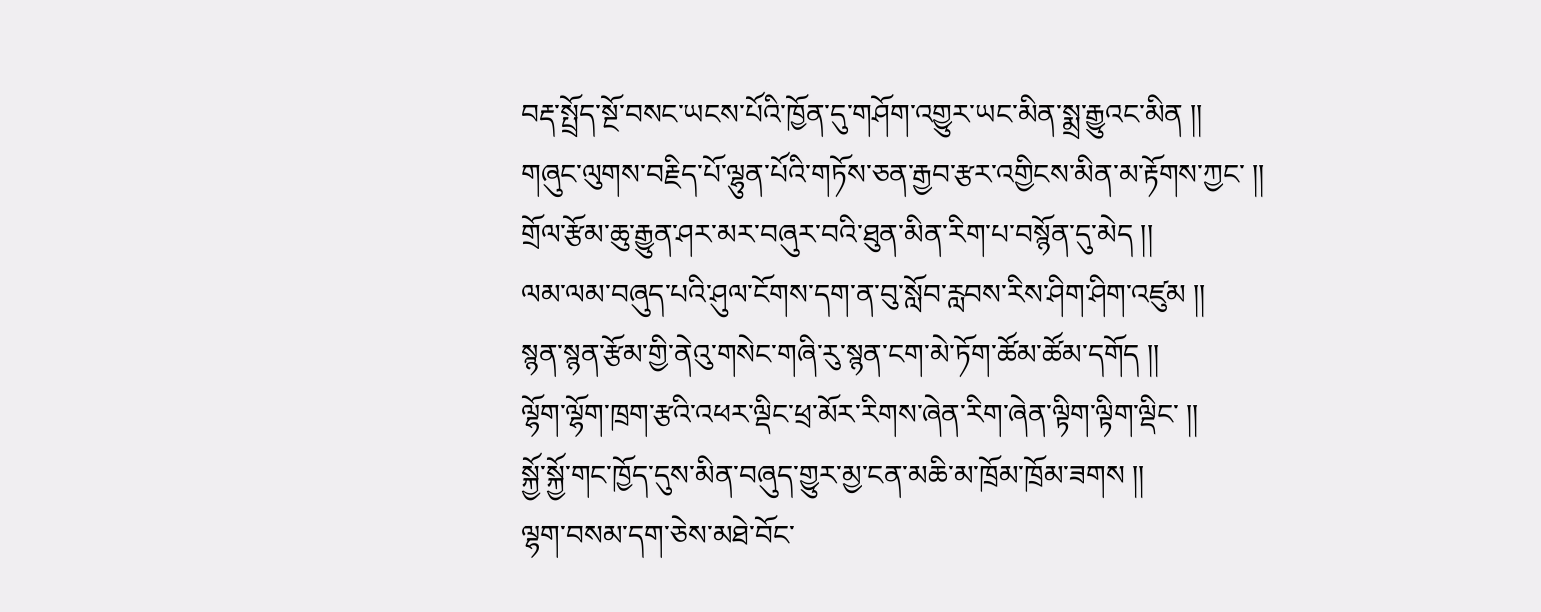བརྡ་སྤྲོད་སྔོ་བསང་ཡངས་པོའི་ཁྱོན་དུ་གཤོག་འགྱུར་ཡང་མིན་སྨྲ་རྒྱུའང་མིན །།
གཞུང་ལུགས་བརྗིད་པོ་ལྷུན་པོའི་གཏོས་ཅན་རྒྱབ་རྩར་འགྱིངས་མིན་མ་རྟོགས་ཀྱང་ །།
གྲོལ་རྩོམ་ཆུ་རྒྱུན་ཤར་མར་བཞུར་བའི་ཐུན་མིན་རིག་པ་བསྙོན་དུ་མེད །།
ལམ་ལམ་བཞུད་པའི་ཤུལ་ངོགས་དག་ན་བུ་སློབ་རླབས་རིས་ཤིག་ཤིག་འཛུམ །།
སྙན་སྙན་རྩོམ་གྱི་ནེའུ་གསེང་གཞི་རུ་སྙན་ངག་མེ་ཏོག་ཚོམ་ཚོམ་དགོད །།
ལྷོག་ལྷོག་ཁྲག་རྩའི་འཕར་ལྡིང་ཕྲ་མོར་རིགས་ཞེན་རིག་ཞེན་ལྟིག་ལྟིག་ལྡིང་ །།
སྐྱོ་སྐྱོ་གང་ཁྱོད་དུས་མིན་བཞུད་གྱུར་མྱ་ངན་མཆི་མ་ཁྲོམ་ཁྲོམ་ཟགས །།
ལྷག་བསམ་དག་ཅེས་མཐེ་བོང་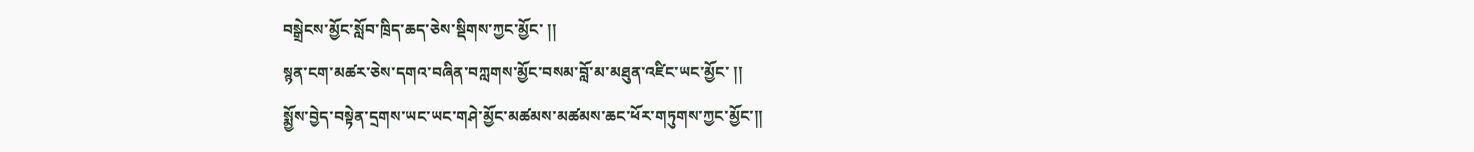བསྒྲེངས་མྱོང་སློབ་ཁྲིད་ཆད་ཅེས་སྡིགས་ཀྱང་མྱོང་ །།
སྙན་ངག་མཚར་ཅེས་དགའ་བཞིན་བཀླགས་མྱོང་བསམ་བློ་མ་མཐུན་འཛིང་ཡང་མྱོང་ །།
སྨྱོས་བྱེད་བསྟེན་དྲགས་ཡང་ཡང་གཤེ་མྱོང་མཚམས་མཚམས་ཆང་ཕོར་གཏུགས་ཀྱང་མྱོང་།།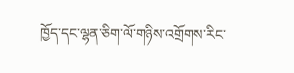ཁྱོད་དང་ལྷན་ཅིག་ལོ་གཉིས་འགྲོགས་རིང་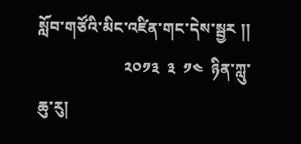སློབ་གཙོའི་མིང་འཛིན་གང་དེས་སྦྱར །།
                      ༢༠༡༣  ༣  ༡༤  ཉིན་ཀླུ་ཆུ་རུ།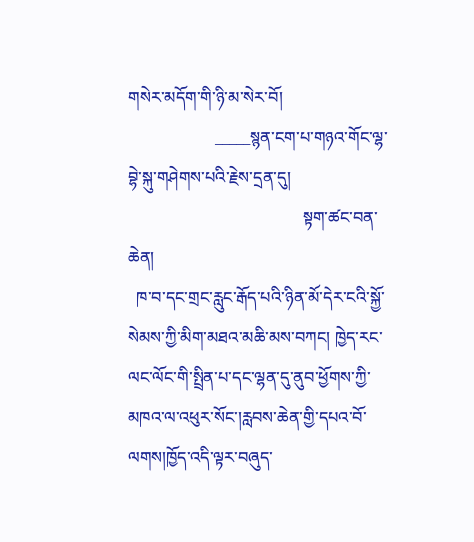གསེར་མདོག་གི་ཉི་མ་སེར་བོ།
                     _____སྙན་ངག་པ་གཉའ་གོང་ལྷ་བྷེ་སྐུ་གཤེགས་པའི་རྗེས་དྲན་དུ།
                                          སྟག་ཚང་བན་ཆེན།
  ཁ་བ་དང་གྲང་རླུང་རྒོད་པའི་ཉིན་མོ་དེར་ངའི་སྐྱོ་སེམས་ཀྱི་མིག་མཐའ་མཆི་མས་བཀང། ཁྱེད་རང་ལང་ལོང་གི་སྤྲིན་པ་དང་ལྷན་དུ་ནུབ་ཕྱོགས་ཀྱི་མཁའ་ལ་འཕུར་སོང་།རླབས་ཆེན་གྱི་དཔའ་བོ་ལགས།ཁྱོད་འདི་ལྟར་བཞུད་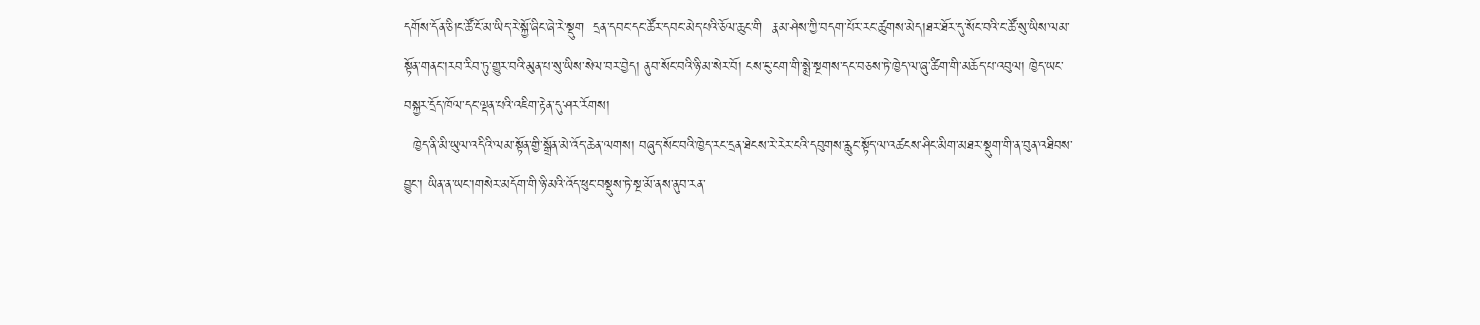དགོས་དོན་ཅི།ང་ཚོ་ངོ་མ་ཡིད་རེ་སྐྱོ་ཞིང་ཞེ་རེ་སྡུག  དྲན་དབང་དང་ཚོར་དབང་མེད་པའི་ཅོལ་ཆུང་གི  རྣམ་ཤེས་ཀྱི་བདག་པོར་རང་ཚུགས་མེད།ཐར་ཐོར་དུ་སོང་བའི་ང་ཚོ་སུ་ཡིས་ལམ་སྟོན་གནང་།རབ་རིབ་ཏུ་གྱུར་བའི་མུན་པ་སུ་ཡིས་སེལ་བར་བྱེད། ནུབ་སོང་བའི་ཉི་མ་སེར་བོ། ངས་ངུ་ངག་གི་སྨྲེ་སྔགས་དང་བཅས་ཏེ་ཁྱེད་ལ་ཞུ་ཚིག་གི་མཆོད་པ་འབུལ། ཁྱེད་ཡང་བསྐྱར་དྲོད་ཁོལ་དང་ལྡན་པའི་འཇིག་རྟེན་དུ་ཤར་རོགས།
  ཁྱེད་ནི་མི་ཡུལ་འདིའི་ལམ་སྟོན་གྱི་སྒྲོན་མེ་འོད་ཆེན་ལགས། བཞུད་སོང་བའི་ཁྱེད་རང་དྲན་ཐེངས་རེ་རེར་ངའི་དབུགས་རླུང་སྟོད་ལ་འཚངས་ཤིང་མིག་མཐར་སྡུག་གི་ན་བུན་འཐིབས་བྱུང་། ཡིན་ན་ཡང་།གསེར་མདོག་གི་ཉི་མའི་འོད་ཕུང་བསྡུས་ཏེ་སྔ་མོ་ནས་ནུབ་རན་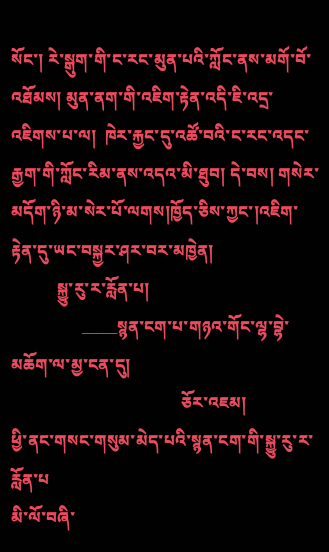སོང་། རེ་སྒུག་གི་ང་རང་མུན་པའི་ཀློང་ནས་མགོ་བོ་འཐོམས། མུན་ནག་གི་འཇིག་རྟེན་འདི་ཇི་འདྲ་འཇིགས་པ་ལ།  ཁེར་རྐྱང་དུ་འཚོ་བའི་ང་རང་འདང་རྒྱག་གི་ཀློང་རིམ་ནས་འདའ་མི་ཐུབ། དེ་བས། གསེར་མདོག་ཉི་མ་སེར་པོ་ལགས།ཁྱོད་ཅིས་ཀྱང་།འཇིག་རྟེན་དུ་ཡང་བསྐྱར་ཤར་བར་མཁྱེན།
           སྐྱུ་རུ་ར་རློན་པ།
                 _____སྙན་ངག་པ་གཉའ་གོང་ལྷ་བྷེ་མཆོག་ལ་མྱ་ངན་དུ།
                                         ཅོར་འཇམ།
ཕྱི་ནང་གསང་གསུམ་མེད་པའི་སྙན་ངག་གི་སྐྱུ་རུ་ར་རློན་པ
མི་ལོ་བཞི་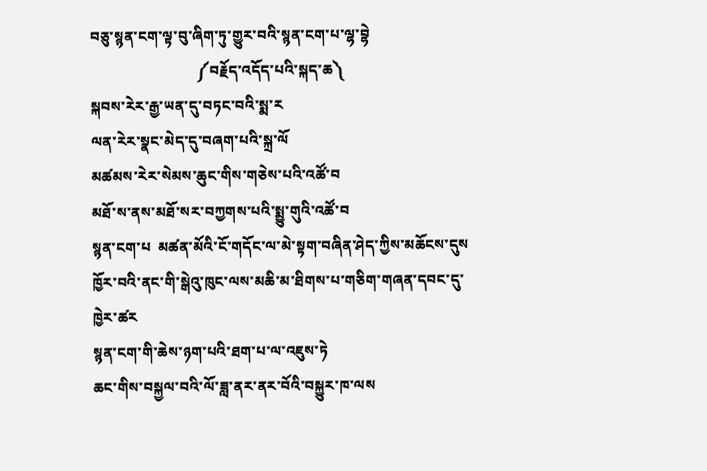བཅུ་སྙན་ངག་ལྟ་བུ་ཞིག་ཏུ་གྱུར་བའི་སྙན་ངག་པ་ལྷ་བྷེ
                             ༼བརྗོད་འདོད་པའི་སྐད་ཆ༽
སྐབས་རེར་རྒྱ་ཡན་དུ་བཏང་བའི་སྨ་ར
ལན་རེར་སྣང་མེད་དུ་བཞག་པའི་སྐྲ་ལོ
མཚམས་རེར་སེམས་ཆུང་གིས་གཅེས་པའི་འཚོ་བ
མཐོ་ས་ནས་མཐོ་སར་བཀྱགས་པའི་སྨྱུ་གུའི་འཚོ་བ
སྙན་ངག་པ  མཚན་མོའི་ངོ་གདོང་ལ་མེ་སྟག་བཞིན་ཤེད་ཀྱིས་མཆོངས་དུས
ཁྱོར་བའི་ནང་གི་སྒེའུ་ཁུང་ལས་མཆི་མ་ཐིགས་པ་གཅིག་གཞན་དབང་དུ་ཁྱེར་ཚར
སྙན་ངག་གི་ཆེས་ཉག་པའི་ཐག་པ་ལ་འཇུས་ཏེ
ཆང་གིས་བསྐྱལ་བའི་ལོ་ཟླ་ནར་ནར་བོའི་བསྐྱུར་ཁ་ལས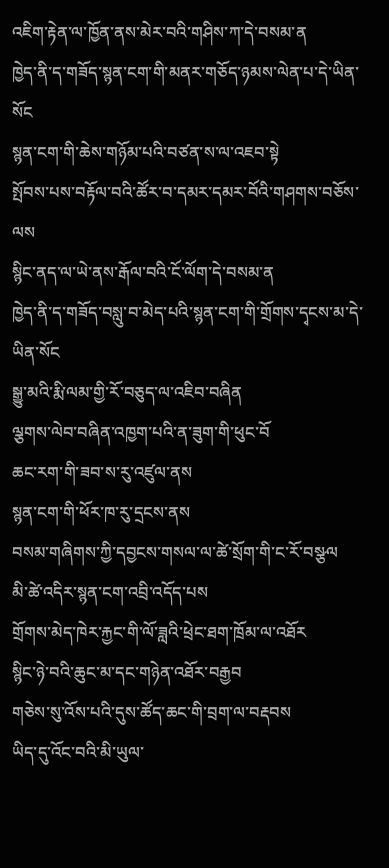འཇིག་རྟེན་ལ་ཁྱོན་ནས་མེར་བའི་གཤིས་ཀ་དེ་བསམ་ན
ཁྱེད་ནི་ད་གཟོད་སྙན་ངག་གི་མནར་གཅོད་ཉམས་ལེན་པ་དེ་ཡིན་སོང
སྙན་ངག་གི་ཆེས་གཉོམ་པའི་བཙན་ས་ལ་འཇབ་སྟེ
སྤོབས་པས་བརྟོལ་བའི་ཚོར་བ་དམར་དམར་བོའི་གཤགས་བཅོས་ལས
སྙིང་ནད་ལ་ཡེ་ནས་རྒོལ་བའི་ངོ་ལོག་དེ་བསམ་ན
ཁྱེད་ནི་ད་གཟོད་བསླུ་བ་མེད་པའི་སྙན་ངག་གི་གྲོགས་དྭངས་མ་དེ་ཡིན་སོང
སྒྱུ་མའི་རྨི་ལམ་གྱི་རོ་བཅུད་ལ་འཇིབ་བཞིན
ལྕགས་ལེབ་བཞིན་འཁྱག་པའི་ན་ཟུག་གི་ཕུང་བོ
ཆང་རག་གི་ཟབ་ས་རུ་འཛུལ་ནས
སྙན་ངག་གི་ཕོར་ཁ་རུ་དྲངས་ནས
བསམ་གཞིགས་ཀྱི་དབྱངས་གསལ་ལ་ཚེ་སྲོག་གི་ང་རོ་བསྩལ
མི་ཚེ་འདིར་སྙན་ངག་འབྲི་འདོད་པས
གྲོགས་མེད་ཁེར་རྐྱང་གི་ལོ་ཟླའི་ཕྲེང་ཐག་ཁྲོམ་ལ་འཐོར
སྙིང་ཉེ་བའི་ཆུང་མ་དང་གཉེན་འཐོར་བརྒྱབ
གཅེས་སུ་འོས་པའི་དུས་ཚོད་ཆང་གི་བྲག་ལ་བརྡབས
ཡིད་དུ་འོང་བའི་མི་ཡུལ་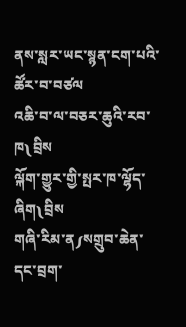ནས་སླར་ཡང་སྙན་ངག་པའི་ཚོར་བ་བཙལ
འཆི་བ་ལ་བཅར་ཆུའི་རབ་ཁ༾བྲིས
ལྐོག་གྱུར་གྱི་སྤར་ཁ་ལྷོད་ཞིག༾བྲིས
གཞི་རིམ་ནས༿གྲུབ་ཆེན་དང་བྲག་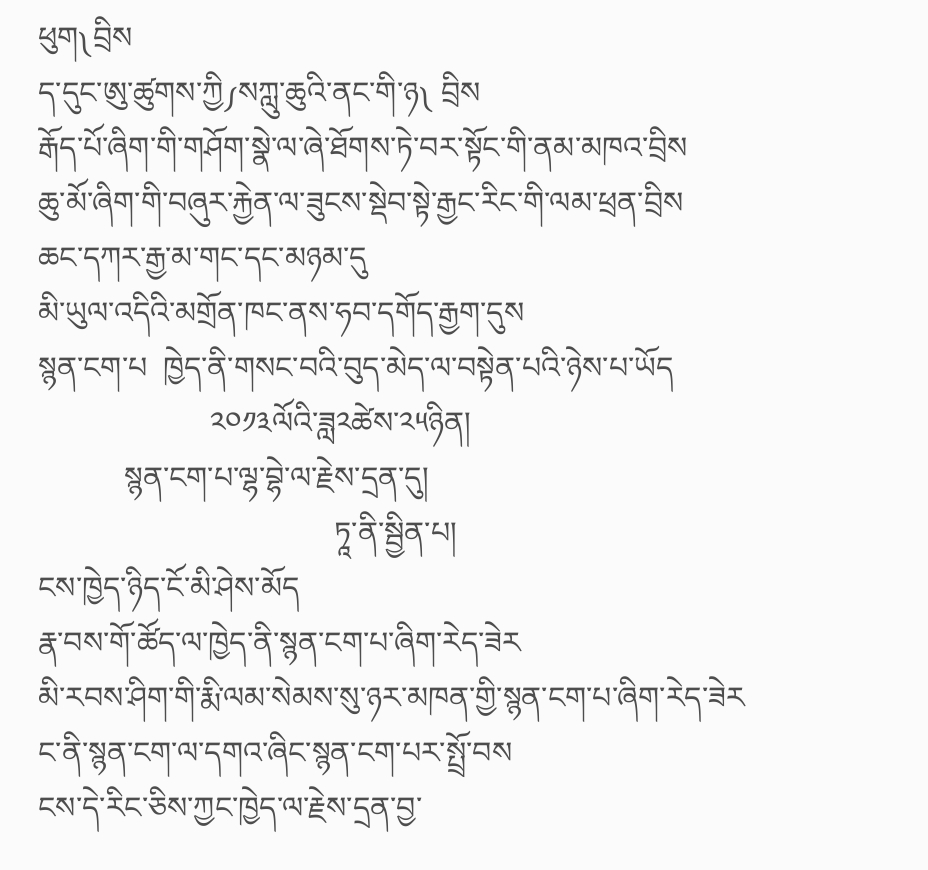ཕུག༾བྲིས
ད་དུང་ཨུ་ཚུགས་ཀྱིས༿ཀླུ་ཆུའི་ནང་གི་ཉ༾ བྲིས
རྒོད་པོ་ཞིག་གི་གཤོག་སྣེ་ལ་ཞེ་ཐོགས་ཏེ་བར་སྟོང་གི་ནམ་མཁའ་བྲིས
ཆུ་མོ་ཞིག་གི་བཞུར་རྐྱེན་ལ་ཟུངས་སྡེབ་སྟེ་རྒྱང་རིང་གི་ལམ་ཕྲན་བྲིས
ཆང་དཀར་རྒྱ་མ་གང་དང་མཉམ་དུ
མི་ཡུལ་འདིའི་མགྲོན་ཁང་ནས་ཧབ་དགོད་རྒྱག་དུས
སྙན་ངག་པ  ཁྱེད་ནི་གསང་བའི་བུད་མེད་ལ་བསྟེན་པའི་ཉེས་པ་ཡོད
                      ༢༠༡༣ལོའི་ཟླ༢ཚེས་༢༥ཉིན།
           སྙན་ངག་པ་ལྷ་བྷེ་ལ་རྗེས་དྲན་དུ།
                                      ཏཱ་ནི་སྦྱིན་པ།
ངས་ཁྱེད་ཉིད་ངོ་མི་ཤེས་མོད
རྣ་བས་གོ་ཚོད་ལ་ཁྱེད་ནི་སྙན་ངག་པ་ཞིག་རེད་ཟེར
མི་རབས་ཤིག་གི་རྨི་ལམ་སེམས་སུ་ཉར་མཁན་གྱི་སྙན་ངག་པ་ཞིག་རེད་ཟེར
ང་ནི་སྙན་ངག་ལ་དགའ་ཞིང་སྙན་ངག་པར་སྤྲོ་བས
ངས་དེ་རིང་ཅིས་ཀྱང་ཁྱེད་ལ་རྗེས་དྲན་བྱ་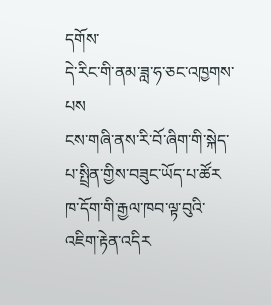དགོས་
དེ་རིང་གི་ནམ་ཟླ་ཧ་ཅང་འཁྱགས་པས
ངས་གཞི་ནས་རི་བོ་ཞིག་གི་སྐེད་པ་སྤྲིན་གྱིས་བཟུང་ཡོད་པ་ཚོར
ཁ་དོག་གི་རྒྱལ་ཁབ་ལྟ་བུའི་འཇིག་རྟེན་འདིར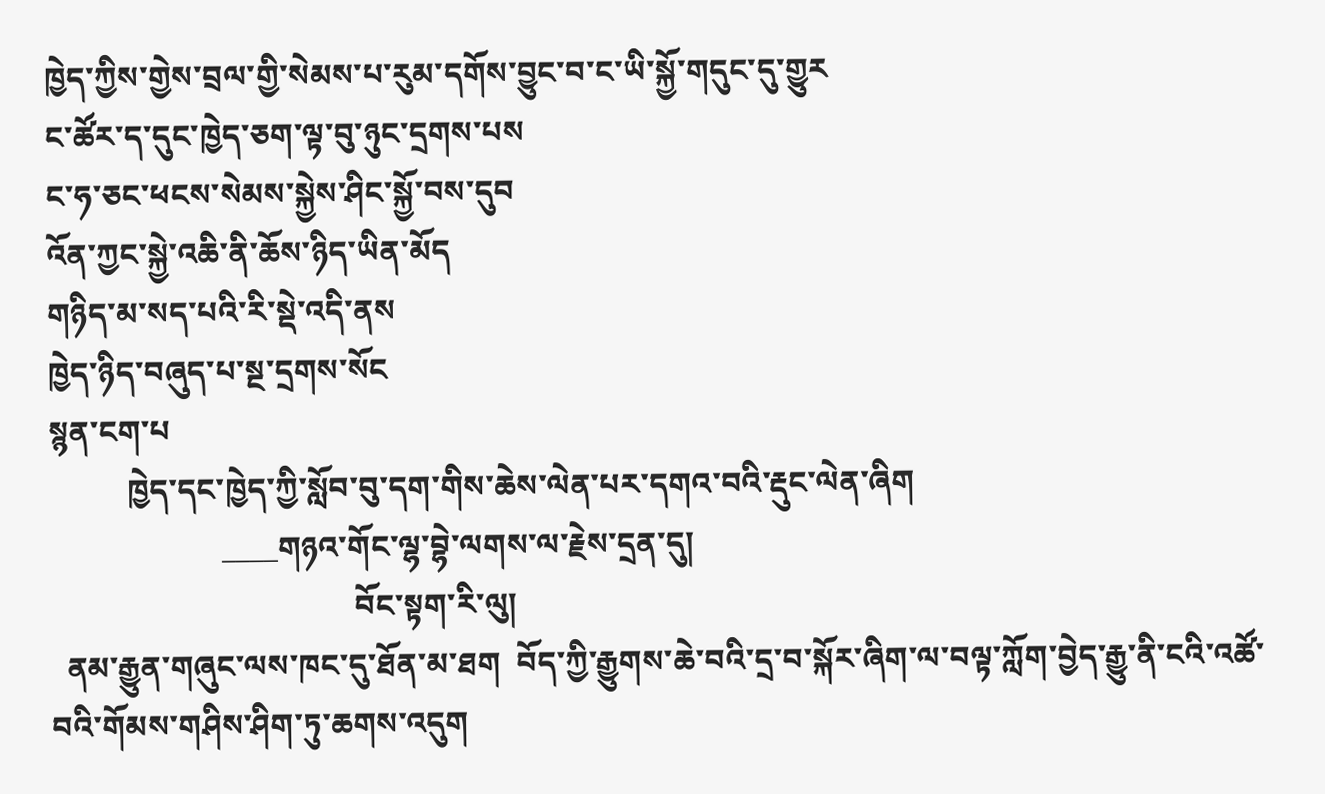ཁྱེད་ཀྱིས་གྱེས་བྲལ་གྱི་སེམས་པ་རུམ་དགོས་བྱུང་བ་ང་ཡི་སྐྱོ་གདུང་དུ་གྱུར
ང་ཚོར་ད་དུང་ཁྱེད་ཅག་ལྟ་བུ་ཉུང་དྲགས་པས
ང་ཧ་ཅང་ཕངས་སེམས་སྐྱེས་ཤིང་སྐྱོ་བས་དུབ
འོན་ཀྱང་སྐྱེ་འཆི་ནི་ཆོས་ཉིད་ཡིན་མོད
གཉིད་མ་སད་པའི་རི་སྡེ་འདི་ནས
ཁྱེད་ཉིད་བཞུད་པ་སྔ་དྲགས་སོང
སྙན་ངག་པ
          ཁྱེད་དང་ཁྱེད་ཀྱི་སློབ་བུ་དག་གིས་ཆེས་ལེན་པར་དགའ་བའི་རྡུང་ལེན་ཞིག
                      ____གཉའ་གོང་ལྷ་བྷེ་ལགས་ལ་རྗེས་དྲན་དུ།
                                       བོང་སྟག་རི་ལུ།
  ནམ་རྒྱུན་གཞུང་ལས་ཁང་དུ་ཐོན་མ་ཐག  བོད་ཀྱི་རྒྱུགས་ཆེ་བའི་དྲ་བ་སྐོར་ཞིག་ལ་བལྟ་ཀློག་བྱེད་རྒྱུ་ནི་ངའི་འཚོ་བའི་གོམས་གཤིས་ཤིག་ཏུ་ཆགས་འདུག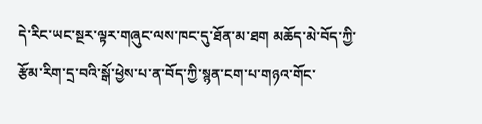དེ་རིང་ཡང་སྔར་ལྟར་གཞུང་ལས་ཁང་དུ་ཐོན་མ་ཐག མཆོད་མེ་བོད་ཀྱི་རྩོམ་རིག་དྲ་བའི་སྒོ་ཕྱེས་པ་ན་བོད་ཀྱི་སྙན་ངག་པ་གཉའ་གོང་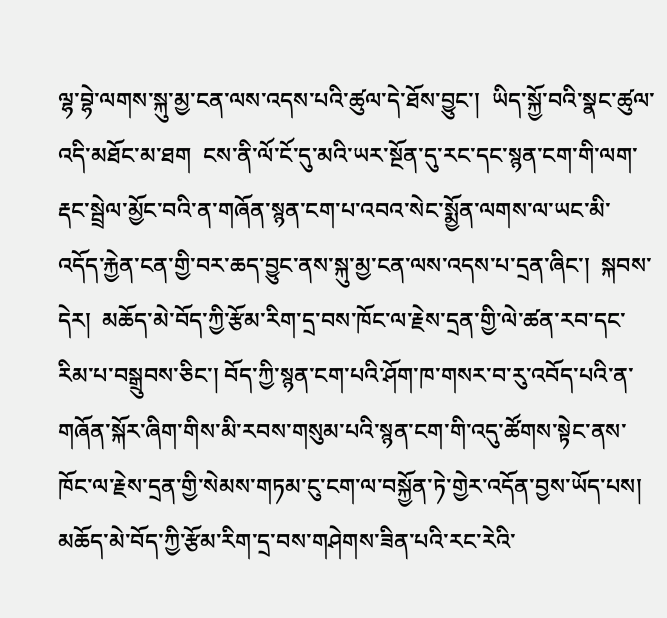ལྷ་བྷེ་ལགས་སྐུ་མྱ་ངན་ལས་འདས་པའི་ཚུལ་དེ་ཐོས་བྱུང་།  ཡིད་སྐྱོ་བའི་སྣང་ཚུལ་འདི་མཐོང་མ་ཐག  ངས་ནི་ལོ་ངོ་དུ་མའི་ཡར་སྔོན་དུ་རང་དང་སྙན་ངག་གི་ལག་རྡང་སྦྲེལ་མྱོང་བའི་ན་གཞོན་སྙན་ངག་པ་འབའ་སེང་སྨྱོན་ལགས་ལ་ཡང་མི་འདོད་རྐྱེན་ངན་གྱི་བར་ཆད་བྱུང་ནས་སྐུ་མྱ་ངན་ལས་འདས་པ་དྲན་ཞིང་།  སྐབས་དེར།  མཆོད་མེ་བོད་ཀྱི་རྩོམ་རིག་དྲ་བས་ཁོང་ལ་རྗེས་དྲན་གྱི་ལེ་ཚན་རབ་དང་རིམ་པ་བསྒྲུབས་ཅིང་། བོད་ཀྱི་སྙན་ངག་པའི་ཤོག་ཁ་གསར་བ་རུ་འབོད་པའི་ན་གཞོན་སྐོར་ཞིག་གིས་མི་རབས་གསུམ་པའི་སྙན་ངག་གི་འདུ་ཚོགས་སྟེང་ནས་ཁོང་ལ་རྗེས་དྲན་གྱི་སེམས་གཏམ་ངུ་ངག་ལ་བསྐྱོན་ཏེ་གྱེར་འདོན་བྱས་ཡོད་པས། མཆོད་མེ་བོད་ཀྱི་རྩོམ་རིག་དྲ་བས་གཤེགས་ཟིན་པའི་རང་རེའི་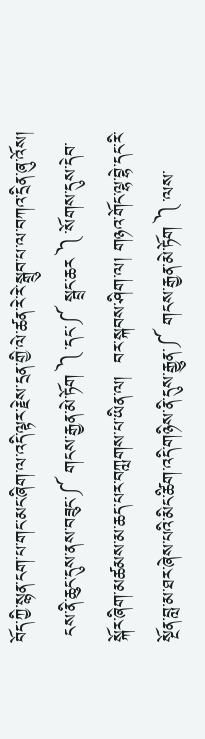བོད་ཀྱི་སྙན་ངག་པ་གང་མང་ཞིག་ལ་འདི་ལྟར་རྗེས་དྲན་གྱི་ལེ་ཚན་རེ་རེ་སྒྲུབ་པ་ལ་བཀའ་དྲིན་ཞུ་འོས།
 ངས་ནི་ཆུང་དུས་ནས་བཟུང་༼ གངས་རྒྱན་མེ་ཏོག ༽་དང་༼ སྦྲང་ཆར ༽་སོགས་དུས་དེབ་སྐོར་ཞིག་མཚམས་མ་ཆད་པར་བཀླགས་པ་ཡིན་ལ།  བར་སྐབས་ཤིག་ལ། གཉའ་གོང་ལྷ་བྷེ་དང་རི་སྔོན་བླ་མ་ཐར་ཞེས་པའི་མིང་ཚིག་འདི་གཉིས་ནི་དུས་རྒྱུན་༼ གངས་རྒྱན་མེ་ཏོག ༽་ལས་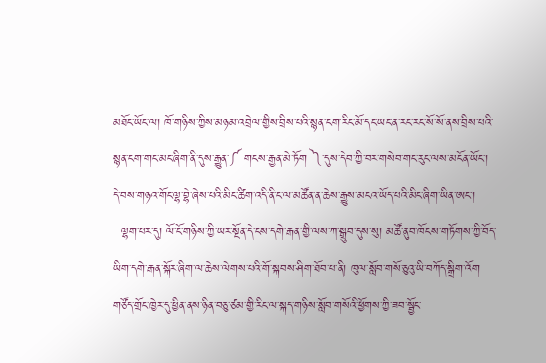མཐོང་ཡོང་ལ། ཁོ་གཉིས་ཀྱིས་མཉམ་འབྲེལ་གྱིས་བྲིས་པའི་སྙན་ངག་རིང་མོ་དང་ཡང་ན་རང་རང་སོ་སོ་ནས་བྲིས་པའི་སྙན་ངག་གང་མང་ཞིག་ནི་དུས་རྒྱུན་༼ གངས་རྒྱན་མེ་ཏོག ༽་དུས་དེབ་ཀྱི་བར་གསེབ་གང་རུང་ལས་མངོན་ཡོང་།  དེ་བས་གཉའ་གོང་ལྷ་བྷེ་ཞེས་པའི་མིང་ཚིག་འདི་ནི་ང་ལ་མཚོན་ན་ཆེས་རྒྱུས་མངའ་ཡོད་པའི་མིང་ཞིག་ཡིན་ཨང་།
  ལྷག་པར་དུ། ལོ་ངོ་གཉིས་ཀྱི་ཡར་སྔོན་དེ་ངས་དགེ་རྒན་གྱི་ལས་ཀ་སྒྲུབ་དུས་སུ། མཚོ་ནུབ་ཁོངས་གཏོགས་ཀྱི་བོད་ཡིག་དགེ་རྒན་སྐོར་ཞིག་ལ་ཆེས་ལེགས་པའི་གོ་སྐབས་ཤིག་ཐོབ་པ་ནི། ཁུལ་སློབ་གསོ་ཅུའུ་ཡི་བཀོད་སྒྲིག་འོག གཙོད་གྲོང་ཁྱེར་དུ་ཕྱིན་ནས་ཉིན་བཅུ་ཙམ་གྱི་རིང་ལ་སྐད་གཉིས་སློབ་གསོའི་ཕྱོགས་ཀྱི་ཟབ་སྦྱོང་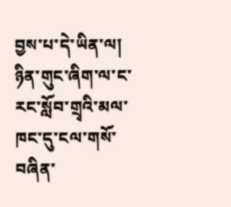བྱས་པ་དེ་ཡིན་ལ། ཉིན་གུང་ཞིག་ལ་ང་རང་སློབ་གྲྭའི་མལ་ཁང་དུ་ངལ་གསོ་བཞིན་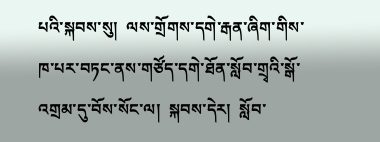པའི་སྐབས་སུ།  ལས་གྲོགས་དགེ་རྒན་ཞིག་གིས་ཁ་པར་བཏང་ནས་གཙོད་དགེ་ཐོན་སློབ་གྲྭའི་སྒོ་འགྲམ་དུ་བོས་སོང་ལ།  སྐབས་དེར།  སློབ་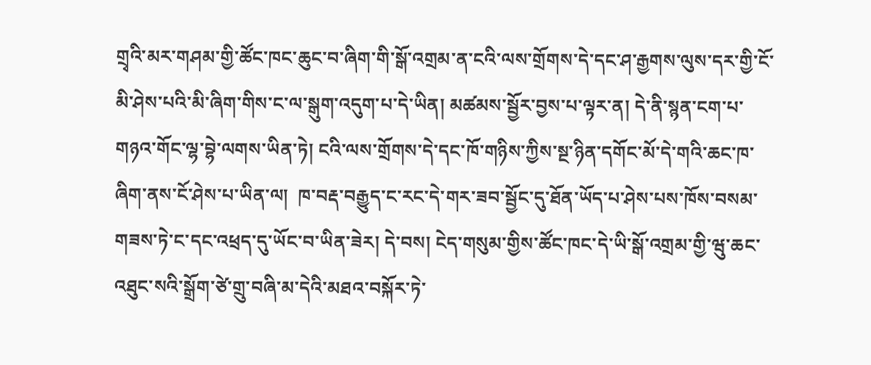གྲྭའི་མར་གཤམ་གྱི་ཚོང་ཁང་ཆུང་བ་ཞིག་གི་སྒོ་འགྲམ་ན་ངའི་ལས་གྲོགས་དེ་དང་ཤ་རྒྱགས་ལུས་དར་གྱི་ངོ་མི་ཤེས་པའི་མི་ཞིག་གིས་ང་ལ་སྒུག་འདུག་པ་དེ་ཡིན། མཚམས་སྦྱོར་བྱས་པ་ལྟར་ན། དེ་ནི་སྙན་ངག་པ་གཉའ་གོང་ལྷ་བྷེ་ལགས་ཡིན་ཏེ། ངའི་ལས་གྲོགས་དེ་དང་ཁོ་གཉིས་ཀྱིས་སྔ་ཉིན་དགོང་མོ་དེ་གའི་ཆང་ཁ་ཞིག་ནས་ངོ་ཤེས་པ་ཡིན་ལ།  ཁ་བརྡ་བརྒྱུད་ང་རང་དེ་གར་ཟབ་སྦྱོང་དུ་ཐོན་ཡོད་པ་ཤེས་པས་ཁོས་བསམ་གཟས་ཏེ་ང་དང་འཕྲད་དུ་ཡོང་བ་ཡིན་ཟེར། དེ་བས། ངེད་གསུམ་གྱིས་ཚོང་ཁང་དེ་ཡི་སྒོ་འགྲམ་གྱི་ཝུ་ཆང་འཐུང་སའི་སྒྲོག་ཙེ་གྲུ་བཞི་མ་དེའི་མཐའ་བསྐོར་ཏེ་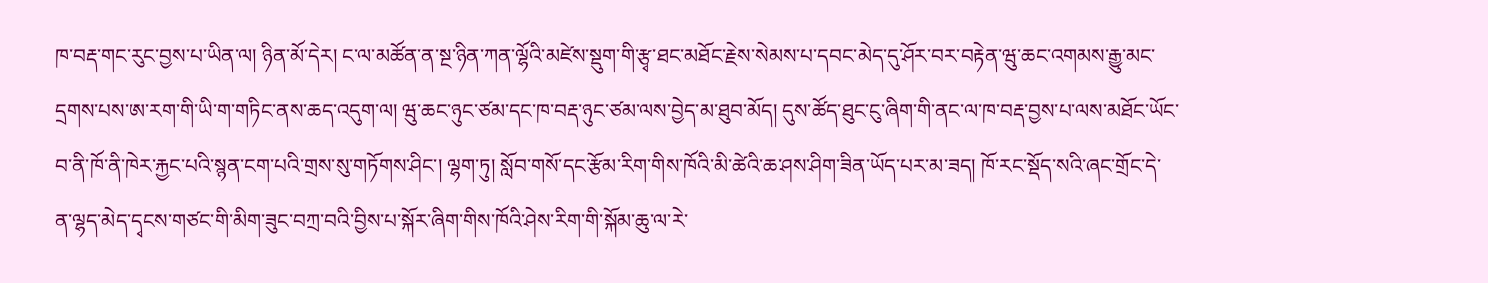ཁ་བརྡ་གང་རུང་བྱས་པ་ཡིན་ལ། ཉིན་མོ་དེར། ང་ལ་མཚོན་ན་སྔ་ཉིན་ཀན་ལྷོའི་མཛེས་སྡུག་གི་རྩྭ་ཐང་མཐོང་རྗེས་སེམས་པ་དབང་མེད་དུ་ཤོར་བར་བརྟེན་ཝུ་ཆང་འགམས་རྒྱུ་མང་དྲགས་པས་ཨ་རག་གི་ཡི་ག་གཏིང་ནས་ཆད་འདུག་ལ། ཝུ་ཆང་ཉུང་ཙམ་དང་ཁ་བརྡ་ཉུང་ཙམ་ལས་བྱེད་མ་ཐུབ་མོད། དུས་ཚོད་ཐུང་ངུ་ཞིག་གི་ནང་ལ་ཁ་བརྡ་བྱས་པ་ལས་མཐོང་ཡོང་བ་ནི་ཁོ་ནི་ཁེར་རྐྱང་པའི་སྙན་ངག་པའི་གྲས་སུ་གཏོགས་ཤིང་། ལྷག་ཏུ། སློབ་གསོ་དང་རྩོམ་རིག་གིས་ཁོའི་མི་ཚེའི་ཆ་ཤས་ཤིག་ཟིན་ཡོད་པར་མ་ཟད། ཁོ་རང་སྡོད་སའི་ཞང་གྲོང་དེ་ན་ལྷད་མེད་དྭངས་གཙང་གི་མིག་ཟུང་བཀྲ་བའི་བྱིས་པ་སྐོར་ཞིག་གིས་ཁོའི་ཤེས་རིག་གི་སྐོམ་ཆུ་ལ་རེ་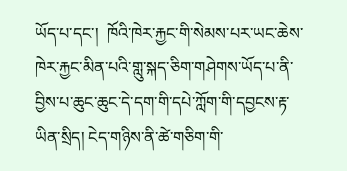ཡོད་པ་དང་།  ཁོའི་ཁེར་རྐྱང་གི་སེམས་པར་ཡང་ཆེས་ཁེར་རྐྱང་མིན་པའི་གླུ་སྐད་ཅིག་གཤེགས་ཡོད་པ་ནི་བྱིས་པ་ཆུང་ཆུང་དེ་དག་གི་དཔེ་ཀློག་གི་དབྱངས་རྟ་ཡིན་སྲིད། ངེད་གཉིས་ནི་ཚེ་གཅིག་གི་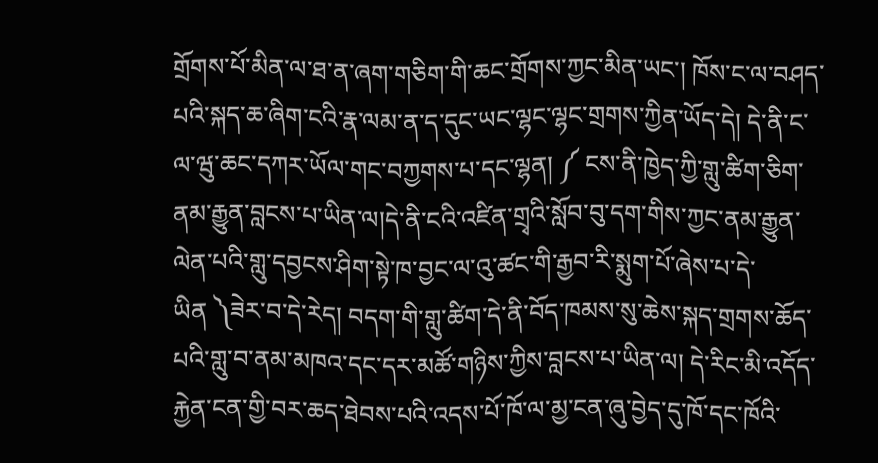གྲོགས་པོ་མིན་ལ་ཐ་ན་ཞག་གཅིག་གི་ཆང་གྲོགས་ཀྱང་མིན་ཡང་། ཁོས་ང་ལ་བཤད་པའི་སྐད་ཆ་ཞིག་ངའི་རྣ་ལམ་ན་ད་དུང་ཡང་ལྷང་ལྷང་གྲགས་ཀྱིན་ཡོད་དེ། དེ་ནི་ང་ལ་ཝུ་ཆང་དཀར་ཡོལ་གང་བཀྱགས་པ་དང་ལྷན། ༼ ངས་ནི་ཁྱེད་ཀྱི་གླུ་ཚིག་ཅིག་ནམ་རྒྱུན་བླངས་པ་ཡིན་ལ།དེ་ནི་ངའི་འཛིན་གྲྭའི་སློབ་བུ་དག་གིས་ཀྱང་ནམ་རྒྱུན་ལེན་པའི་གླུ་དབྱངས་ཤིག་སྟེ་ཁ་བྱང་ལ་འུ་ཚང་གི་རྒྱབ་རི་སྨུག་པོ་ཞེས་པ་དེ་ཡིན ༽ཟེར་བ་དེ་རེད། བདག་གི་གླུ་ཚིག་དེ་ནི་བོད་ཁམས་སུ་ཆེས་སྐད་གྲགས་ཆོད་པའི་གླུ་བ་ནམ་མཁའ་དང་དར་མཚོ་གཉིས་ཀྱིས་བླངས་པ་ཡིན་ལ། དེ་རིང་མི་འདོད་རྐྱེན་ངན་གྱི་བར་ཆད་ཐེབས་པའི་འདས་པོ་ཁོ་ལ་མྱ་ངན་ཞུ་བྱེད་དུ་ཁོ་དང་ཁོའི་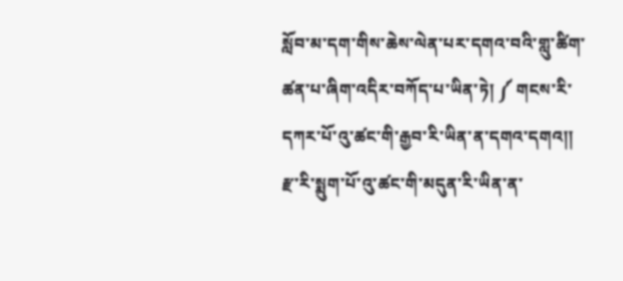སློབ་མ་དག་གིས་ཆེས་ལེན་པར་དགའ་བའི་གླུ་ཚིག་ཚན་པ་ཞིག་འདིར་བཀོད་པ་ཡིན་ཏེ། ༼ གངས་རི་དཀར་པོ་འུ་ཚང་གི་རྒྱབ་རི་ཡིན་ན་དགའ་དགའ།། རྫ་རི་སྨུག་པོ་འུ་ཚང་གི་མདུན་རི་ཡིན་ན་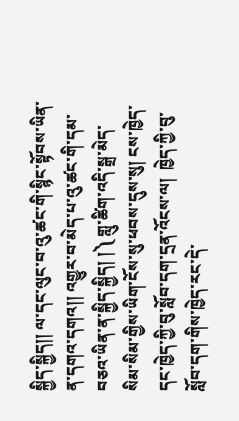སྐྱིད་སྐྱིད།། ལ་དང་ལུང་བ་འུ་ཚང་གི་སྙིང་སྟོབས་ཡིན་ན་དགའ་དགའ།། འགྱུར་བ་མེད་པ་འུ་ཚང་གི་དམ་བཅའ་ཡིན་ན་སྐྱིད་སྐྱིད། །༽ གླུ་ཚིག་འདི་སྒྲ་མེད་སིམ་སིམ་གྱིས་ཡིག་ངོས་སུ་ཕབས་དུས་སུ། ངས་ཁྱེད་དང་ཁྱེད་ཀྱི་བུ་སློབ་དག་དྲན་འོངས་ལ།  ཁྱེད་ཀྱི་བུ་སློབ་དག་གིས་ཁྱེད་རང་དེ་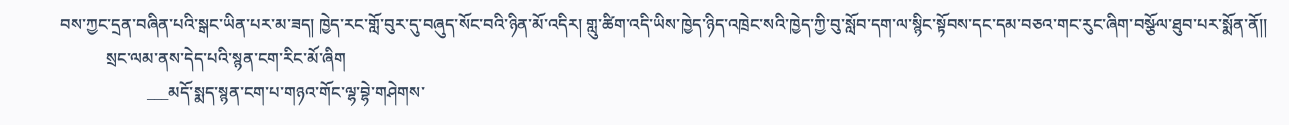བས་ཀྱང་དྲན་བཞིན་པའི་སྒང་ཡིན་པར་མ་ཟད། ཁྱེད་རང་གློ་བུར་དུ་བཞུད་སོང་བའི་ཉིན་མོ་འདིར། གླུ་ཚིག་འདི་ཡིས་ཁྱེད་ཉིད་འཁྲེང་སའི་ཁྱེད་ཀྱི་བུ་སློབ་དག་ལ་སྙིང་སྟོབས་དང་དམ་བཅའ་གང་རུང་ཞིག་བསྩོལ་ཐུབ་པར་སྨོན་ནོ།།
           སྲང་ལམ་ནས་དེད་པའི་སྙན་ངག་རིང་མོ་ཞིག
                     ___མདོ་སྨད་སྙན་ངག་པ་གཉའ་གོང་ལྷ་བྷེ་གཤེགས་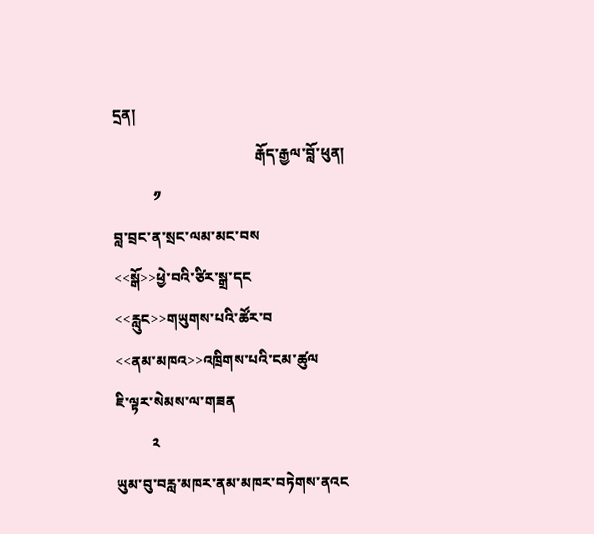དྲན།
                                       རྒོད་རྒྱལ་བློ་ཕུན།
           ༡
བླ་བྲང་ན་སྲང་ལམ་མང་བས
<<སྒོ>>ཕྱེ་བའི་ཙིར་སྒྲ་དང
<<རླུང>>གཡུགས་པའི་ཚོར་བ
<<ནམ་མཁའ>>འཁྲིགས་པའི་ངམ་ཚུལ
ཇི་ལྟར་སེམས་ལ་གཟན
          ༢
ཡུམ་བུ་བརླ་མཁར་ནམ་མཁར་བཏེགས་ནའང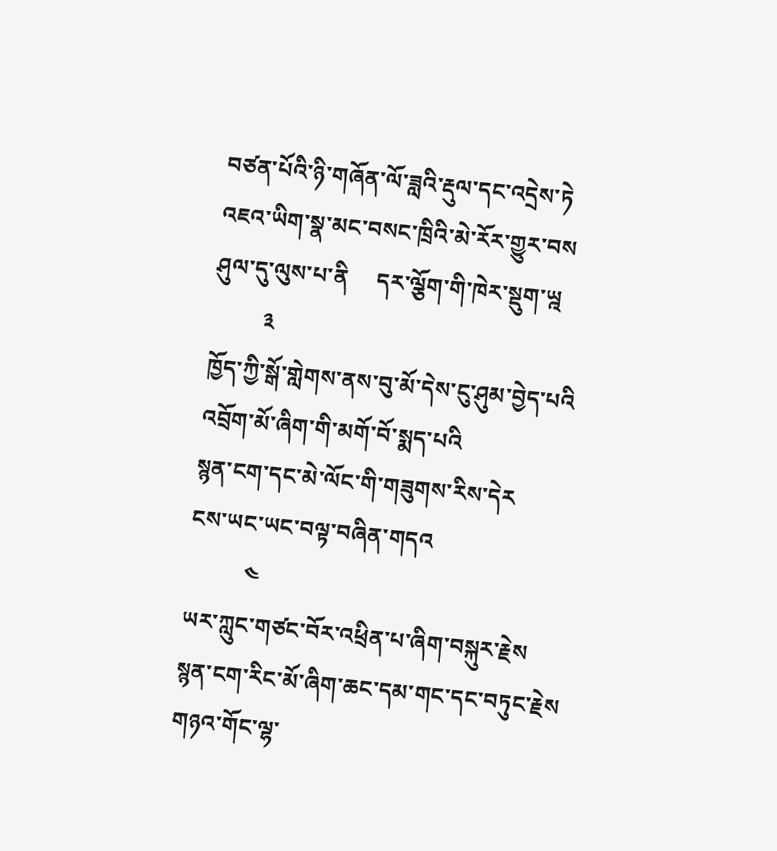བཙན་པོའི་ཉི་གཞོན་ལོ་ཟླའི་རྡུལ་དང་འདྲེས་ཏེ
འཇའ་ཡིག་སྣ་མང་བསང་ཁྲིའི་མེ་རོར་གྱུར་བས
ཤུལ་དུ་ལུས་པ་ནི     དར་ལྕོག་གི་ཁེར་སྡུག་ཡྰ
         ༣
ཁྱོད་ཀྱི་སྒོ་གླེགས་ནས་བུ་མོ་དེས་ངུ་ཤུམ་བྱེད་པའི
འབྲོག་མོ་ཞིག་གི་མགོ་བོ་སྨད་པའི
སྙན་ངག་དང་མེ་ལོང་གི་གཟུགས་རིས་དེར
ངས་ཡང་ཡང་བལྟ་བཞིན་གདའ
          ༤
ཡར་ཀླུང་གཙང་བོར་འཕྲིན་པ་ཞིག་བསྐུར་རྗེས
སྙན་ངག་རིང་མོ་ཞིག་ཆང་དམ་གང་དང་བཏུང་རྗེས
གཉའ་གོང་ལྷ་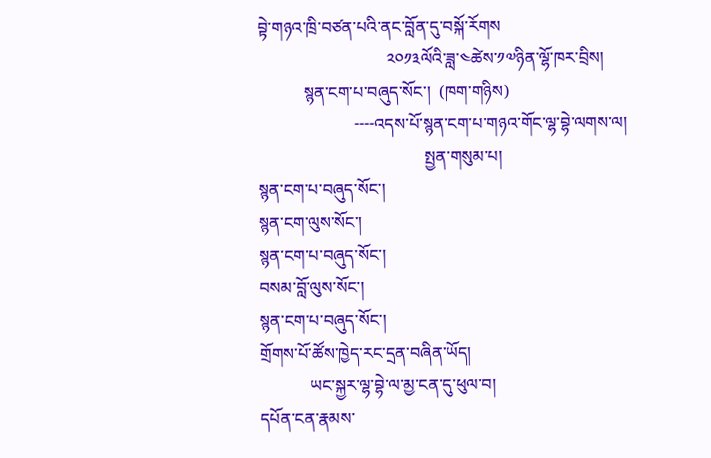བྟེ་གཉའ་ཁྲི་བཙན་པའི་ནང་བློན་དུ་བསྐོ་རོགས
                               ༢༠༡༣ལོའི་ཟླ་༤ཚེས་༡༧ཉིན་ལྷོ་ཁར་བྲིས།
           སྙན་ངག་པ་བཞུད་སོང་།  (ཁག་གཉིས)
                       ----འདས་པོ་སྙན་ངག་པ་གཉའ་གོང་ལྷ་བྷེ་ལགས་ལ།
                                        སྤྱན་གསུམ་པ།
སྙན་ངག་པ་བཞུད་སོང་།
སྙན་ངག་ལུས་སོང་།
སྙན་ངག་པ་བཞུད་སོང་།
བསམ་བློ་ལུས་སོང་།
སྙན་ངག་པ་བཞུད་སོང་།
གྲོགས་པོ་ཚོས་ཁྱེད་རང་དྲན་བཞིན་ཡོད།
            ཡང་སྐྱར་ལྷ་བྷེ་ལ་མྱ་ངན་དུ་ཕུལ་བ།
དཔོན་ངན་རྣམས་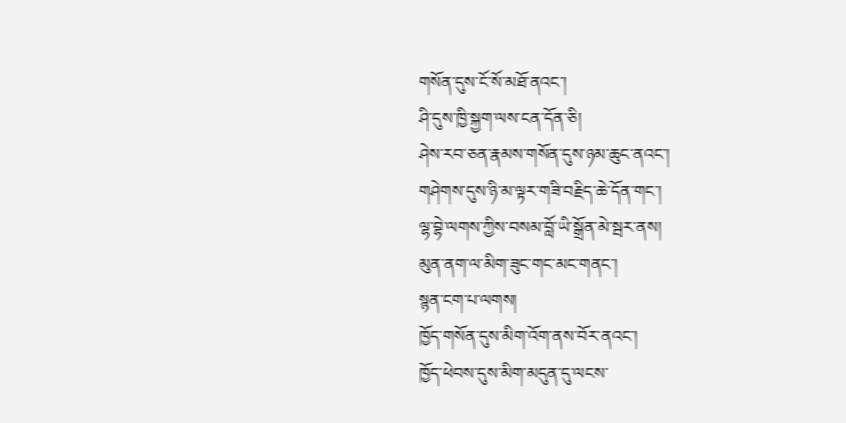གསོན་དུས་ངོ་སོ་མཐོ་ནའང་།
ཤི་དུས་ཁྱི་སྐྱག་ལས་ངན་དོན་ཅི།
ཤེས་རབ་ཅན་རྣམས་གསོན་དུས་ཉམ་ཆུང་ནའང་།
གཤེགས་དུས་ཉི་མ་ལྟར་གཟི་བརྗིད་ཆེ་དོན་གང་།
ལྷ་བྷེ་ལགས་ཀྱིས་བསམ་བློ་ཡི་སྒྲོན་མེ་སྦར་ནས།
མུན་ནག་ལ་མིག་ཟུང་གང་མང་གནང་།
སྙན་ངག་པ་ལགས།
ཁྱོད་གསོན་དུས་མིག་འོག་ནས་བོར་ནའང་།
ཁྱོད་ཕེབས་དུས་མིག་མདུན་དུ་ལངས་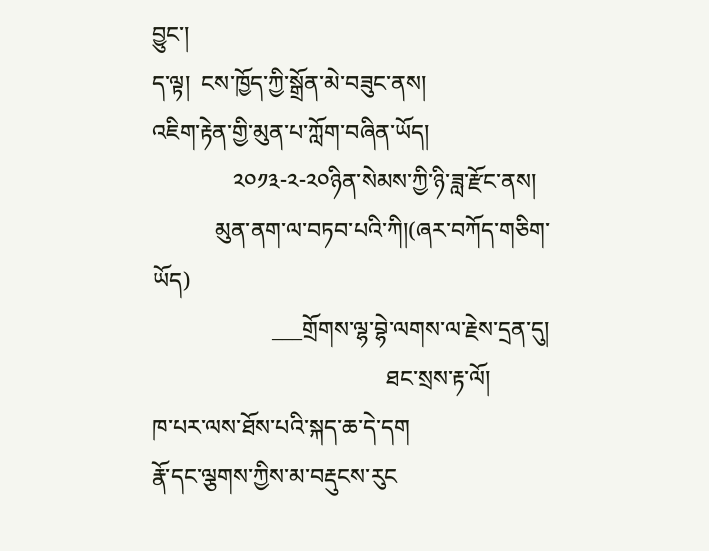བྱུང་།
ད་ལྟ།  ངས་ཁྱོད་ཀྱི་སྒྲོན་མེ་བཟུང་ནས།
འཇིག་རྟེན་གྱི་མུན་པ་ཀློག་བཞིན་ཡོད།
              ༢༠༡༣-༢-༢༠ཉིན་སེམས་ཀྱི་ཉི་ཟླ་རྫོང་ནས།
           མུན་ནག་ལ་བཏབ་པའི་ཀི།(ཞར་བཀོད་གཅིག་ཡོད)
                     ___གྲོགས་ལྷ་བྷེ་ལགས་ལ་རྗེས་དྲན་དུ།
                                         ཐང་སྲས་རྟ་ལོ།
ཁ་པར་ལས་ཐོས་པའི་སྐད་ཆ་དེ་དག
རྣོ་དང་ལྕགས་ཀྱིས་མ་བརྡུངས་རུང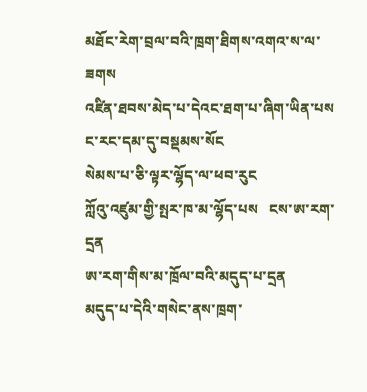མཐོང་རེག་བྲལ་བའི་ཁྲག་ཐིགས་འགའ་ས་ལ་ཟགས
འཛིན་ཐབས་མེད་པ་དེའང་ཐག་པ་ཞིག་ཡིན་པས
ང་རང་དམ་དུ་བསྡམས་སོང
སེམས་པ་ཅི་ལྟར་ལྷོད་ལ་ཕབ་རུང
ཀློའུ་འཛུམ་གྱི་སྤར་ཁ་མ་ལྷོད་པས   ངས་ཨ་རག་དྲན
ཨ་རག་གིས་མ་ཁྲོལ་བའི་མདུད་པ་དྲན
མདུད་པ་དེའི་གསེང་ནས་ཁྲག་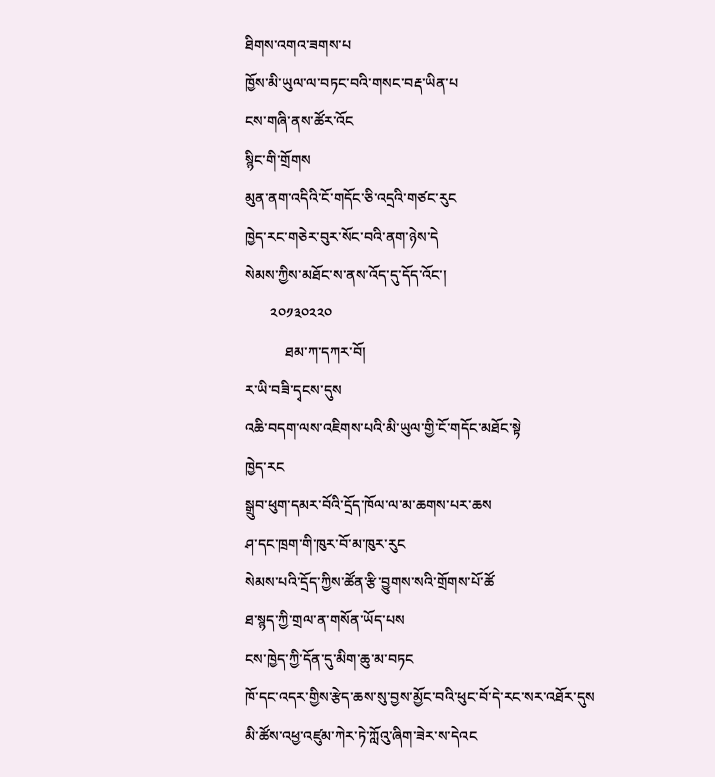ཐིགས་འགའ་ཟགས་པ
ཁྱོས་མི་ཡུལ་ལ་བཏང་བའི་གསང་བརྡ་ཡིན་པ
ངས་གཞི་ནས་ཚོར་འོང
སྙིང་གི་གྲོགས
མུན་ནག་འདིའི་ངོ་གདོང་ཅི་འདྲའི་གཙང་རུང
ཁྱེད་རང་གཅེར་བུར་སོང་བའི་ནག་ཉེས་དེ
སེམས་ཀྱིས་མཐོང་ས་ནས་འོད་དུ་དོད་འོང་།
       ༢༠༡༣༠༢༢༠
           ཐམ་ཀ་དཀར་བོ།
ར་ཡི་བཟི་དྭངས་དུས
འཆི་བདག་ལས་འཇིགས་པའི་མི་ཡུལ་གྱི་ངོ་གདོང་མཐོང་སྟེ
ཁྱེད་རང
སྒྲུབ་ཕུག་དམར་བོའི་དྲོད་ཁོལ་ལ་མ་ཆགས་པར་ཆས
ཤ་དང་ཁྲག་གི་ཁུར་བོ་མ་ཁུར་རུང
སེམས་པའི་དྲོད་ཀྱིས་ཚོན་རྩི་བྱུགས་སའི་གྲོགས་པོ་ཚོ
ཐ་སྙད་ཀྱི་གྲལ་ན་གསོན་ཡོད་པས
ངས་ཁྱེད་ཀྱི་དོན་དུ་མིག་ཆུ་མ་བཏང
ཁོ་དང་འདར་གྱིས་རྩེད་ཆས་སུ་བྱས་མྱོང་བའི་ཕུང་བོ་དེ་རང་སར་འཐོར་དུས
མི་ཚོས་འཕྱ་འཛུམ་ཀེར་ཏེ་ཀློའུ་ཞིག་ཟེར་ས་དེའང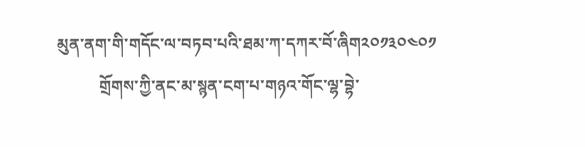མུན་ནག་གི་གདོང་ལ་བཏབ་པའི་ཐམ་ཀ་དཀར་བོ་ཞིག༢༠༡༣༠༤༠༡
          གྲོགས་ཀྱི་ནང་མ་སྙན་ངག་པ་གཉའ་གོང་ལྷ་བྷེ་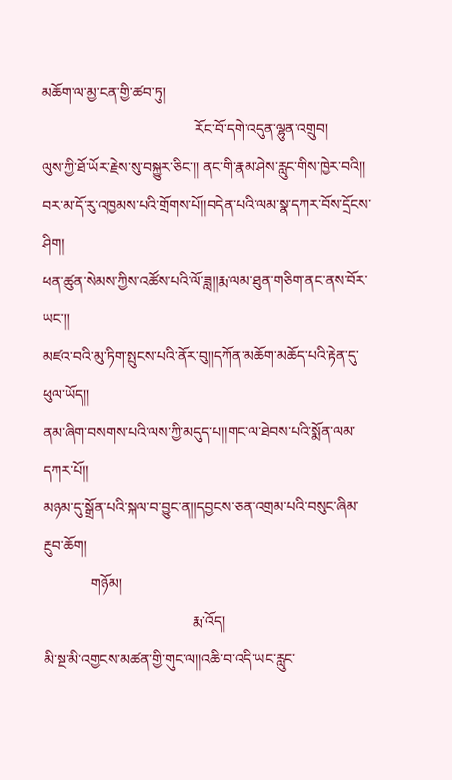མཆོག་ལ་མྱ་ངན་གྱི་ཚབ་ཏུ།
                                          རོང་བོ་དགེ་འདུན་ལྷུན་འགྲུབ།
ལུས་ཀྱི་ཐོ་ཡོར་རྗེས་སུ་བསྐྱུར་ཅིང་།། ནང་གི་རྣམ་ཤེས་རླུང་གིས་ཁྱེར་བའི།།
བར་མ་དོ་རུ་འཁྱམས་པའི་གྲོགས་པོ།།བདེན་པའི་ལམ་སྣ་དཀར་བོས་དྲོངས་ཤིག།
ཕན་ཚུན་སེམས་ཀྱིས་འཚོས་པའི་ལོ་ཟླ།།རྨ་ལམ་ཐུན་གཅིག་ནང་ནས་བོར་ཡང་།།
མཛའ་བའི་མུ་ཏིག་སྤུངས་པའི་ནོར་བུ།།དཀོན་མཆོག་མཆོད་པའི་རྟེན་དུ་ཕུལ་ཡོད།།
ནམ་ཞིག་བསགས་པའི་ལས་ཀྱི་མདུད་པ།།གང་ལ་ཐེབས་པའི་སྨོན་ལམ་དཀར་པོ།།
མཉམ་དུ་སྒྲོན་པའི་སྐལ་བ་བྱུང་ན།།དབྱངས་ཅན་འགྲམ་པའི་བསུང་ཞིམ་རྔུབ་ཆོག།
             གཉོམ།
                                         རྨ་འོད།
མི་སྔ་མི་འགྱངས་མཚན་གྱི་གུང་ལ།།འཆི་བ་འདི་ཡང་རླུང་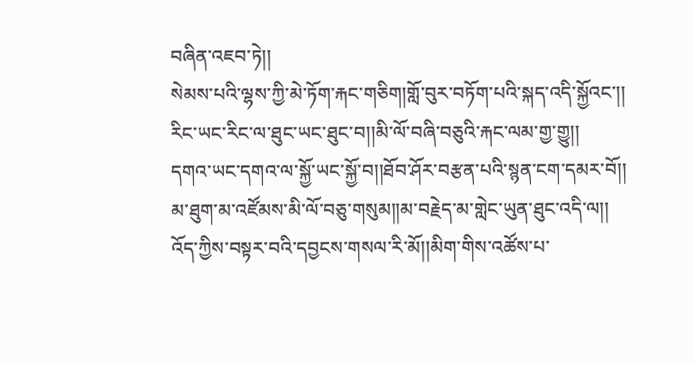བཞིན་འཇབ་ཏེ།།
སེམས་པའི་ལྷས་ཀྱི་མེ་ཏོག་རྐང་གཅིག།གློ་བུར་བཏོག་པའི་སྐད་འདི་སྐྱོའང་།།
རིང་ཡང་རིང་ལ་ཐུང་ཡང་ཐུང་བ།།མི་ལོ་བཞི་བཅུའི་རྐང་ལམ་གྱ་གྱུ།།
དགའ་ཡང་དགའ་ལ་སྐྱོ་ཡང་སྐྱོ་བ།།ཐོབ་ཤོར་བརྩན་པའི་སྙན་ངག་དམར་བོ།།
མ་ཐུག་མ་འཛོམས་མི་ལོ་བཅུ་གསུམ།།མ་བརྗེད་མ་གླེང་ཡུན་ཐུང་འདི་ལ།།
འོད་ཀྱིས་བསྟར་བའི་དབྱངས་གསལ་རི་མོ།།མིག་གིས་འཚོས་པ་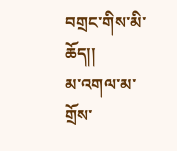བགྲང་གིས་མི་ཆོད།།
མ་འགལ་མ་གྲོས་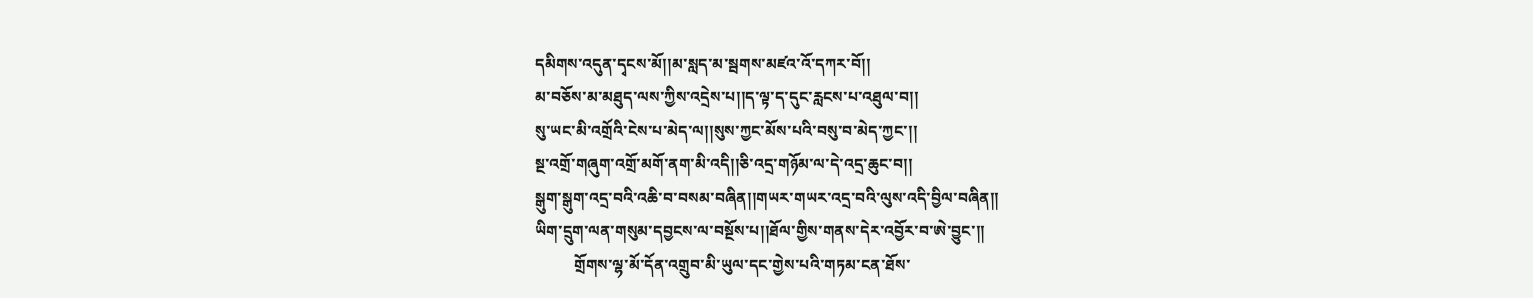དམིགས་འདུན་དྭངས་མོ།།མ་སླད་མ་སྦགས་མཛའ་འོ་དཀར་བོ།།
མ་བཅོས་མ་མཐུད་ལས་ཀྱིས་འདྲེས་པ།།ད་ལྟ་ད་དུང་རླངས་པ་འཐུལ་བ།།
སུ་ཡང་མི་འགྲོའི་ངེས་པ་མེད་ལ།།སུས་ཀྱང་མོས་པའི་བསུ་བ་མེད་ཀྱང་།།
སྔ་འགྲོ་གཞུག་འགྲོ་མགོ་ནག་མི་འདི།།ཅི་འདྲ་གཉོམ་ལ་དེ་འདྲ་ཆུང་བ།།
སྒུག་སྒུག་འདྲ་བའི་འཆི་བ་བསམ་བཞིན།།གཡར་གཡར་འདྲ་བའི་ལུས་འདི་བྱིལ་བཞིན།།
ཡིག་དྲུག་ལན་གསུམ་དབྱངས་ལ་བསྔོས་པ།།ཐོལ་གྱིས་གནས་དེར་འབྱོར་བ་ཨེ་བྱུང་།།
          གྲོགས་ལྷ་མོ་དོན་འགྲུབ་མི་ཡུལ་དང་གྱེས་པའི་གཏམ་ངན་ཐོས་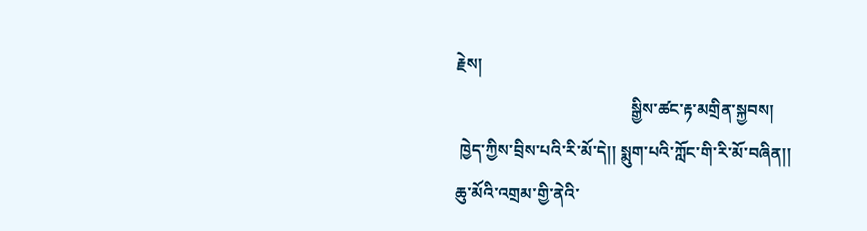རྗེས།
                                          སྒྱིས་ཚང་རྟ་མགྲིན་སྐྱབས།
 ཁྱེད་ཀྱིས་བྲིས་པའི་རི་མོ་དེ།། སྨུག་པའི་ཀློང་གི་རི་མོ་བཞིན།།
ཆུ་མོའི་འགྲམ་གྱི་ནེའི་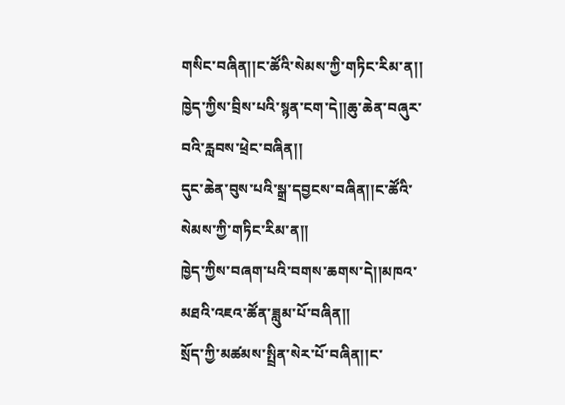གསིང་བཞིན།།ང་ཚོའི་སེམས་ཀྱི་གཏིང་རིམ་ན།།
ཁྱེད་ཀྱིས་བྲིས་པའི་སྙན་ངག་དེ།།ཆུ་ཆེན་བཞུར་བའི་རླབས་ཕྲེང་བཞིན།།
དུང་ཆེན་བུས་པའི་སྒྲ་དབྱངས་བཞིན།།ང་ཚོའི་སེམས་ཀྱི་གཏིང་རིམ་ན།།
ཁྱེད་ཀྱིས་བཞག་པའི་བགས་ཆགས་དེ།།མཁའ་མཐའི་འཇའ་ཚོན་ཟླུམ་པོ་བཞིན།།
སྲོད་ཀྱི་མཚམས་སྤྲིན་སེར་པོ་བཞིན།།ང་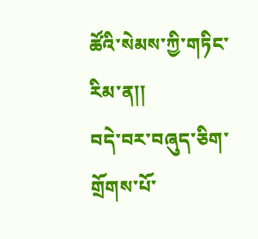ཚོའི་སེམས་ཀྱི་གཏིང་རིམ་ན།།
བདེ་བར་བཞུད་ཅིག་གྲོགས་པོ་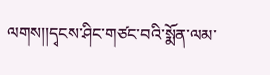ལགས།།དྭངས་ཤིང་གཙང་བའི་སྨོན་ལམ་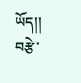ཡོད།།
བརྩེ་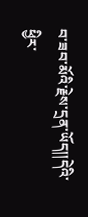བ་ཟབ་མོའི་རྗེས་དྲན་ཡོད།།དེའི་ཕྱིར་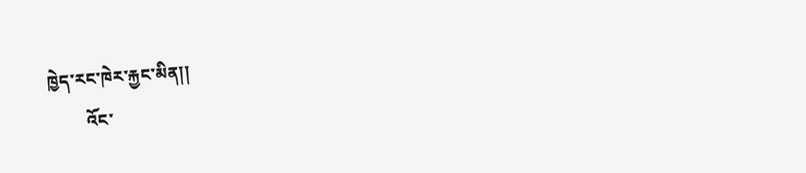ཁྱེད་རང་ཁེར་རྐྱང་མིན།།
         འོང་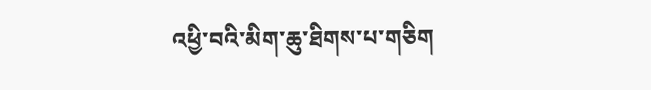འཕྱི་བའི་མིག་ཆུ་ཐིགས་པ་གཅིག